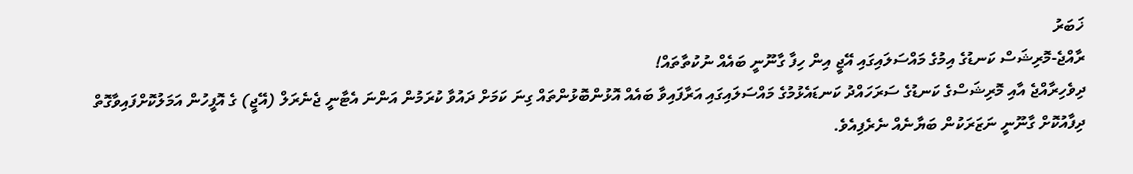ޚަބަރު
ރާއްޖެ-މޮރިޝަސް ކަނޑުގެ އިމުގެ މައްސަލައިގައި އޭޖީ އިން ހިފާ ގާނޫނީ ބައެއް ނުކުތާތައް!
ދިވެހިރާއްޖެ އާއި މޮރިޝަސްގެ ކަނޑުގެ ސަރަހައްދު ކަނޑައެޅުމުގެ މައްސަލައިގައި އަރާފައިވާ ބައެއް އޮޅުންބޮޅުންތައް ގިނަ ކަމަށް ދައުވާ ކުރަމުން އަންނަ އެޓާނީ ޖެނެރަލް (އޭޖީ) ގެ އޮފީހުން އަމަލުކޮށްފައިވާގޮތް ދިފާއުކޮށް ގާނޫނީ ނަޒަރަކުން ބަޔާނެއް ނެރެފިއެވެ.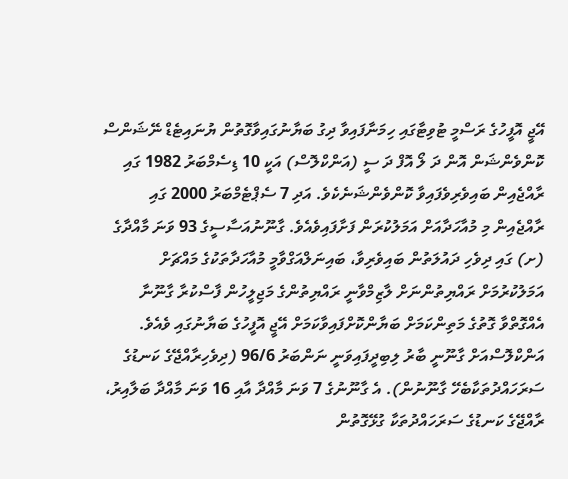އޭޖީ އޮފީހުގެ ރަސްމީ ޓުވިޓާގައި ހިމަނާފައިވާ ދިގު ބަޔާނުގައިވާގޮތުން ޔުނައިޓެޑް ނޭޝަންސް ކޮންވެންޝަން އޮން ދަ ލޯ އޮފް ދަ ސީ (އަންކްލޮސް) އަކީ 10 ޑިސެމްބަރު 1982 ގައި ރާއްޖެއިން ބައިވެރިވެފައިވާ ކޮންވެންޝަނެކެވެ. އަދި 7 ސެޕްޓެމްބަރު 2000 ގައި ރާއްޖެއިން މި މުއާހަދާއަށް އަމަލުކުރަން ފަށާފައިވެއެވެ. ގާނޫނުއަސާސީގެ 93 ވަނަ މާއްދާގެ (ށ) ގައި ދިވެހި ދައުލަތުން ބައިވެރިވާ، ބައިނަލްއަގްވާމީ މުއާހަދާތަކުގެ މައްޗަށް އަމަލުކުރުމަށް ރައްޔިތުންނަށް ލާޒިމްވާނީ ރައްޔިތުންގެ މަޖިލީހުން ފާސްކުރާ ގާނޫނާ އެއްގޮތްވާ ގޮތުގެ މަތިންކަމަށް ބަޔާންކޮށްފައިވާކަމަށް އޭޖީ އޮފީހުގެ ބަޔާނުގައި ވެއެވެ.
އަންކްލޮސްއަށް ގާނޫނީ ބާރު ލިބިދީފައިވަނީ ނަންބަރު 96/6 (ދިވެހިރާއްޖޭގެ ކަނޑުގެ ސަރަހައްދުތަކާބެހޭ ގާނޫނުން). އެ ގާނޫނުގެ 7 ވަނަ މާއްދާ އާއި 16 ވަނަ މާއްދާ ބަލާއިރު، ރާއްޖޭގެ ކަނޑުގެ ސަރަހައްދުތަކާ ގުޅޭގޮތުން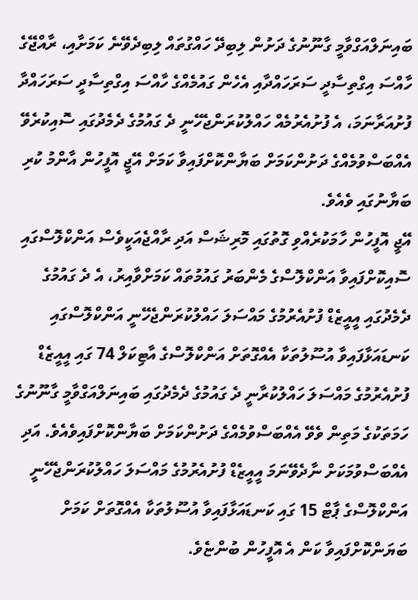ބައިނަލްއަގްވާމީ ގާނޫނުގެ ދަށުން ލިބިދޭ ހައްގުތައް ލިބިދެވޭނެ ކަމަށާއި، ރާއްޖޭގެ ހާއްސަ އިގްތިސާދީ ސަރަހައްދާއި އެހެން ގައުމެއްގެ ހާއްސަ އިގްތިސާދީ ސަރަހައްދާ ފުށުއަރާނަމަ، އެ ފުށުއެރުމެއް ހައްލުކުރަންޖެހޭނީ ދެ ގައުމުގެ ދެމެދުގައި ސޮއިކުރެވޭ އެއްބަސްވުމެއްގެ ދަށުންކަމަށް ބަޔާންކޮށްފައިވާ ކަމަށް އޭޖީ އޮފީހުން އާންމު ކުރި ބަޔާނުގައި ވެއެވެ.
އޭޖީ އޮފީހުން ހާމަކުރެއްވި ގޮތުގައި މޮރިޝަސް އަދި ރާއްޖެއަކީވެސް އަންކްލޮސްގައި ސޮއިކޮށްފައިވާ އަންކްލޮސްގެ މެންބަރު ގައުމުތައް ކަމަށްވާއިރު، އެ ދެ ގައުމުގެ ދެމެދުގައި އީއީޒެޑް ފުށުއެރުމުގެ މައްސަލަ ހައްލުކުރަންޖެހޭނީ އަންކްލޮސްގައި ކަނޑައަޅާފައިވާ އުސޫލުތަކާ އެއްގޮތަށް އަންކްލޮސްގެ އާޓިކަލް 74 ގައި އީއީޒެޑް ފުށުއެރުމުގެ މައްސަލަ ހައްލުކުރާނީ ދެ ގައުމުގެ ދެމެދުގައި ބައިނަލްއަގްވާމީ ގާނޫނުގެ ހަމަތަކުގެ މަތިން ވެވޭ އެއްބަސްވުމެއްގެ ދަށުންކަމަށް ބަޔާންކޮށްފައިވެއެވެ. އަދި އެއްބަސްވުމަކަށް ނާދެވޭނަމަ އީއީޒެޑް ފުށުއެރުމުގެ މައްސަލަ ހައްލުކުރަންޖެހޭނީ އަންކްލޮސްގެ ޕާޓް 15 ގައި ކަނޑައަޅާފައިވާ އުސޫލުތަކާ އެއްގޮތަށް ކަމަށް ބަޔަންކޮށްފައިވާ ކަން އެ އޮފީހުން ބުންޏެވެ.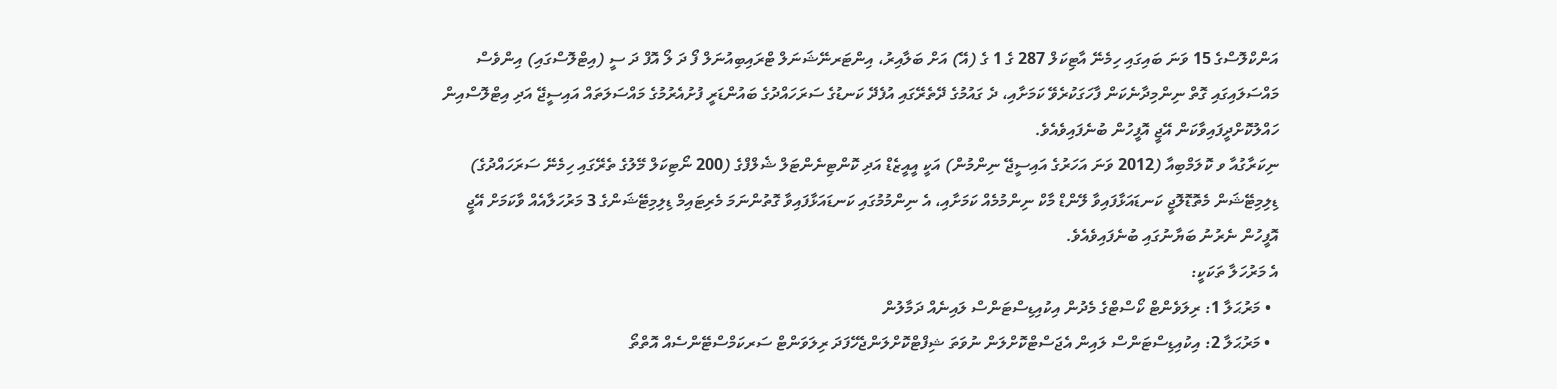އަންކްލޮސްގެ 15 ވަނަ ބައިގައި ހިމެނޭ އާޓިކަލް 287 ގެ 1 ގެ (އޭ) އަށް ބަލާއިރު، އިންޓަރނޭޝަނަލް ޓްރައިބިއުނަލް ފޯ ދަ ލޯ އޮފް ދަ ސީ (އިޓްލޮސްގައި) އިންވެސް މައްސަލައިގައި ގޮތް ނިންމިދާނެކަން ފާހަގަކުރެވޭ ކަމަށާއި، ދެ ގައުމުގެ ދޭތެރޭގައި އުފެދޭ ކަނޑުގެ ސަރަހައްދުގެ ބައުންޑަރީ ފުށުއެރުމުގެ މައްސަލަތައް އައިސީޖޭ އަދި އިޓްލޮސްއިން ހައްލުކޮށްދީފައިވާކަން އޭޖީ އޮފީހުން ބުނެފައިވެއެވެ.
ނިކަރާގުއާ ވ ކޮލަމްބިއާ (2012 ވަނަ އަހަރުގެ އައިސީޖޭ ނިންމުން) އަކީ އީއީޒެޑް އަދި ކޮންޓިނެންޓަލް ޝެލްފްގެ (200 ނޯޓިކަލް މޭލުގެ ތެރޭގައި ހިމެނޭ ސަރަހައްދުގެ) ޑިލިމިޓޭޝަން މެތޮޑޮލޮޖީ ކަނޑައަޅާފައިވާ ލޭންޑް މާކް ނިންމުމެއް ކަމަށާއި، އެ ނިންމުމުގައި ކަނޑައަޅާފައިވާ ގޮތުންނަމަ މެރިޓައިމް ޑިލިމިޓޭޝަންގެ 3 މަރުހަލާއެއް ވާކަމަށް އޭޖީ އޮފީހުން ނެރުނު ބަޔާނުގައި ބުނެފައިވެއެވެ.
އެ މަރުހަލާ ތަކަކީ:
  • މަރުޙަލާ 1: ރިލަވެންޓް ކޯސްޓްގެ މެދުން އިކުއިޑިސްޓަންސް ލައިނެއް ދަމާލުން
  • މަރުޙަލާ 2: އިކުއިޑިސްޓަންސް ލައިން އެޖަސްޓްކޮށްލަން ނުވަތަ ޝިފްޓްކޮށްލަންޖެހޭފަދަ ރިލަވަންޓް ސަރކަމްސްޓޭންސެއް އޮތްތޯ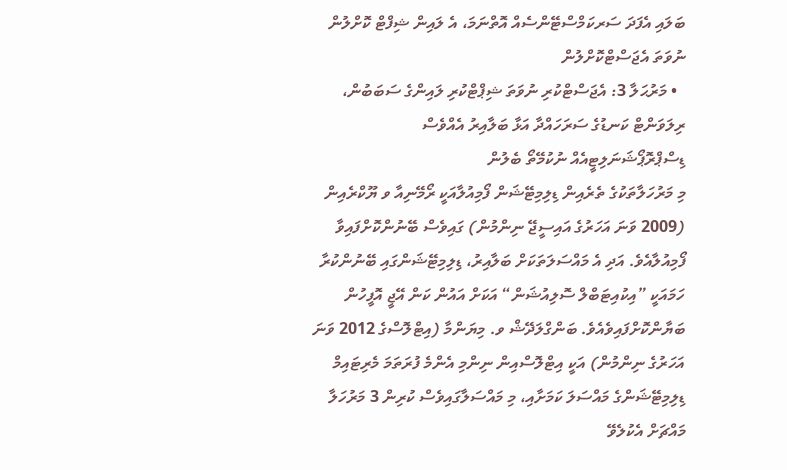ބަލައި އެފަދަ ސަރކަމްސްޓޭންސެއް އޮތްނަމަ، އެ ލައިން ޝިފްޓް ކޮށްލުން ނުވަތަ އެޖަސްޓްކޮށްލުން
  • މަރުޙަލާ 3: އެޖަސްޓްކުރި ނުވަތަ ޝިޕްޓްކުރި ލައިންގެ ސަބަބުން، ރިލަވަންޓް ކަނޑުގެ ސަރަހައްދާ އަޅާ ބަލާއިރު އެއްވެސް ޑިސްޕްރޮޕޯޝަނަލިޓީއެއް ނުކުމޭތޯ ބެލުން
މި މަރުހަލާތަކުގެ ތެރެއިން ޑިލިމިޓޭޝަން ފޯމިއުލާއަކީ ރޯމޭނިއާ ވ ޔޫކްރެއިން (2009 ވަނަ އަހަރުގެ އައިސީޖޭ ނިންމުން) ގައިވެސް ބޭނުންކޮށްފައިވާ ފޯމިއުލާއެވެ. އަދި އެ މައްސަލަތަކަށް ބަލާއިރު، ޑިލިމިޓޭޝަންގައި ބޭނުންކުރާ ހަމައަކީ ”އިކުއިޓަބްލް ސޮލިއުޝަން“ އަކަށް އައުން ކަން އޭޖީ އޮފީހުން ބަޔާންކޮށްފައިވެއެވެ. ބަންގްލަދޭޝް ވ. މިޔަންމާ (އިޓްލޮސްގެ 2012 ވަނަ އަހަރުގެ ނިންމުން) އަކީ އިޓްލޮސްއިން ނިންމި އެންމެ ފުރަތަމަ މެރިޓައިމް ޑިލިމިޓޭޝަންގެ މައްސަލަ ކަމަށާއި، މި މައްސަލާގައިވެސް ކުރިން 3 މަރުހަލާ މައްޗަށް އެކުލެވޭ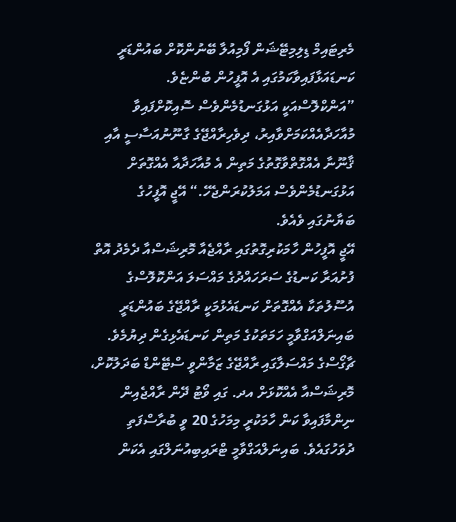މެރިޓައިމް ޑިލިމިޓޭޝަން ފޯމިއުލާ ބޭނުންކޮށް ބައުންޑަރީ ކަނޑައަޅާފައިވާކަމުގައި އެ އޮފީހުން ބުންޏެވެ.
”އަންކްލޮސްއަކީ އަޅުގަނޑުމެންވެސް ސޮއިކޮށްފައިވާ މުއާހަދާއެއްކަމަށްވާއިރު، ދިވެހިރާއްޖޭގެ ގާނޫނުއަސާސީ އާއި ޤާނޫނާ އެއްގޮތްވާގޮތުގެ މަތިން އެ މުއާހަދާއާ އެއްގޮތަށް އަޅުގަނޑުމެންވެސް އަމަލުކުރަންޖެހޭ.“ އޭޖީ އޮފީހުގެ ބަޔާނުގައި ވެއެވެ.
އޭޖީ އޮފީހުން ހާމަކުރިގޮތުގައި ރާއްޖެއާ މޮރިޝަސްއާ ދެމެދު އޮތް ފުށުއަރާ ކަނޑުގެ ސަރަހައްދުގެ މައްސަލަ އަންކޮލޮސްގެ އުސޫލުތަކާ އެއްގޮތަށް ކަނޑައެޅުމަކީ ރާއްޖޭގެ ބައުންޑަރީ ބައިނަލްއަގްވާމީ ހަމަތަކުގެ މަތިން ކަނޑައެޅިގެން ދިޔުމެވެ.
ޗާގޯސްގެ މައްސަލާގައި ރާއްޖޭގެ ޒަމާންވީ ސްޓޭންޑް ބަދަލުކޮށް، މޮރިޝަސްއާ އެއްކޮޅަށް އދ. ގައި ވޯޓު ދޭން ރާއްޖެއިން ނިންމާފައިވާ ކަން ހާމަކުރީ މިމަހުގެ 20 ވީ ބުރާސްފަތި ދުވަހުގައެވެ. ބައިނަލްއަގްވާމީ ޓްރައިބިއުނަލްގައި އެކަން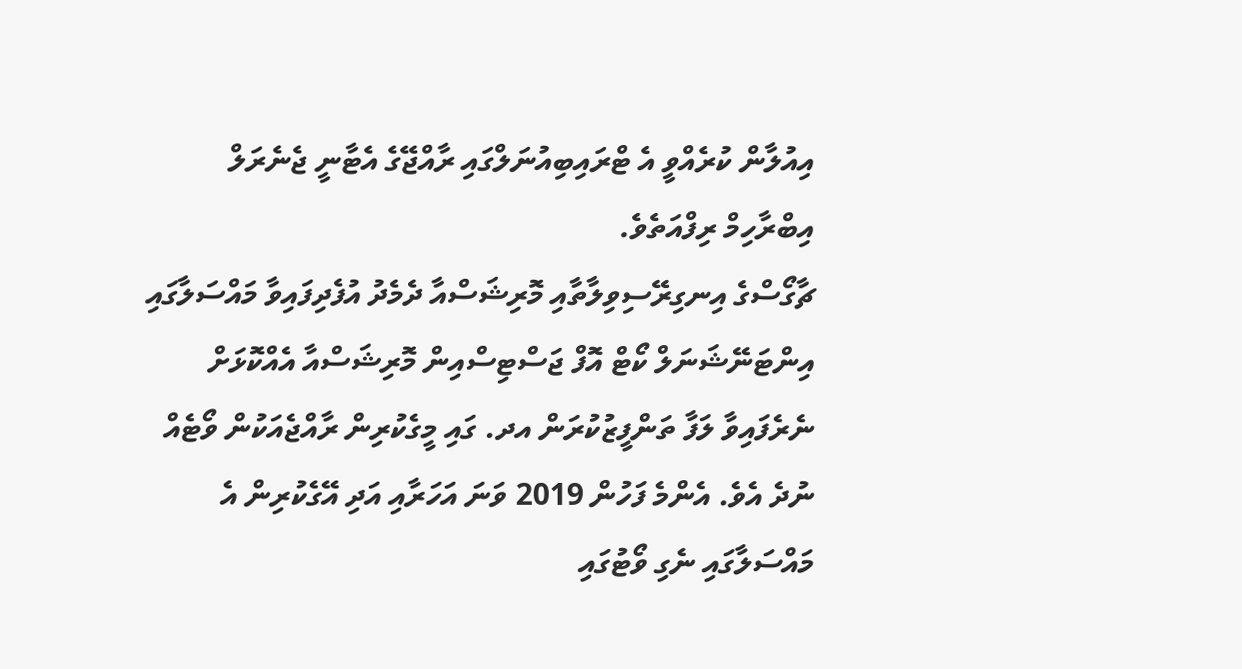އިއުލާން ކުރެއްވީ އެ ޓްރައިބިއުނަލްގައި ރާއްޖޭގެ އެޓާނީ ޖެނެރަލް އިބްރާހިމް ރިފްއަތެވެ.
ޗާގޯސްގެ އިނގިރޭސިވިލާތާއި މޮރިޝަސްއާ ދެމެދު އުފެދިފައިވާ މައްސަލާގައި އިންޓަނޭޝަނަލް ކޯޓް އޮފް ޖަސްޓިސްއިން މޮރިޝަސްއާ އެއްކޮޅަށް ނެރެފައިވާ ލަފާ ތަންފީޒުކުރަން އދ. ގައި މީގެކުރިން ރާއްޖެއަކުން ވޯޓެއް ނުދެ އެވެ. އެންމެ ފަހުން 2019 ވަނަ އަހަރާއި އަދި އޭގެކުރިން އެ މައްސަލާގައި ނެގި ވޯޓުގައި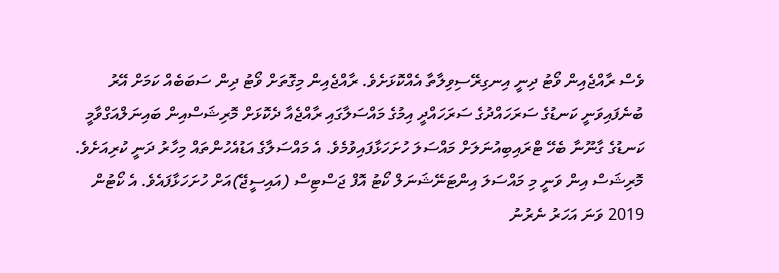ވެސް ރާއްޖެއިން ވޯޓު ދިނީ އިނގިރޭސިވިލާތާ އެއްކޮޅަށެވެ. ރާއްޖެއިން މިގޮތަށް ވޯޓު ދިން ސަބަބެއް ކަމަށް އޭރު ބުނެފައިވަނީ ކަނޑުގެ ސަރަހައްދުގެ ސަރަހައްދީ އިމުގެ މައްސަލާގައި ރާއްޖެއާ ދެކޮޅަށް މޮރިޝަސްއިން ބައިނަލްއަގްވާމީ ކަނޑުގެ ގާނޫނާ ބެހޭ ޓްރައިބިއުނަލަށް މައްސަލަ ހުށަހަޅާފައިވުމެވެ. އެ މައްސަލާގެ އަޑުއެހުންތައް މިހާރު ދަނީ ކުރިއަށެވެ.
މޮރިޝަސް އިން ވަނީ މި މައްސަލަ އިންޓަނޭޝަނަލް ކޯޓު އޮފް ޖަސްޓިސް (އައިސީޖޭ)އަށް ހުށަހަޅާފައެވެ. އެ ކޯޓުން 2019 ވަނަ އަހަރު ނެރުނު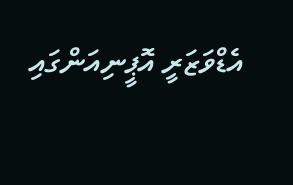އެޑްވަޒަރީ އޮޕީނިއަންގައި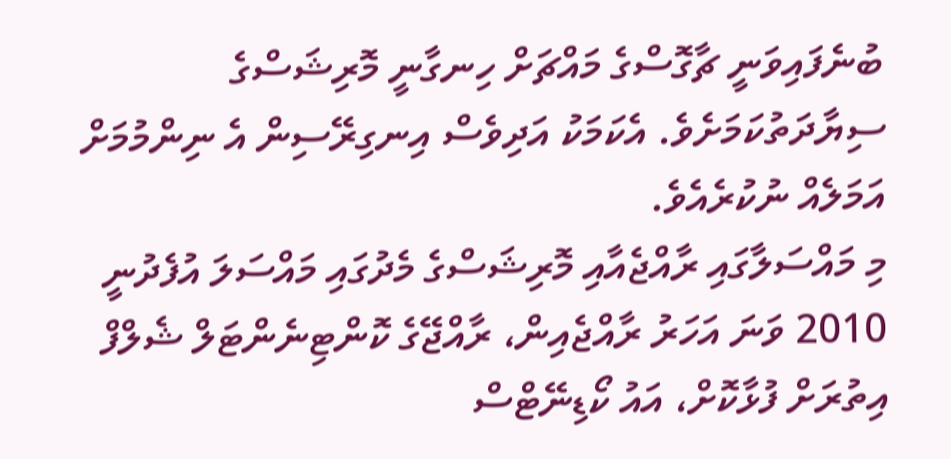ބުނެފައިވަނީ ޗާގޮސްގެ މައްޗަށް ހިނގާނީ މޮރިޝަސްގެ ސިޔާދަތުކަމަށެވެ. އެކަމަކު އަދިވެސް އިނގިރޭސިން އެ ނިންމުމަށް އަމަލެއް ނުކުރެއެވެ.
މި މައްސަލާގައި ރާއްޖެއާއި މޮރިޝަސްގެ މެދުގައި މައްސަލަ އުފެދުނީ 2010 ވަނަ އަހަރު ރާއްޖެއިން، ރާއްޖޭގެ ކޮންޓިނެންޓަލް ޝެލްފް އިތުރަށް ފުޅާކޮށް، އައު ކޯޑިނޭޓްސް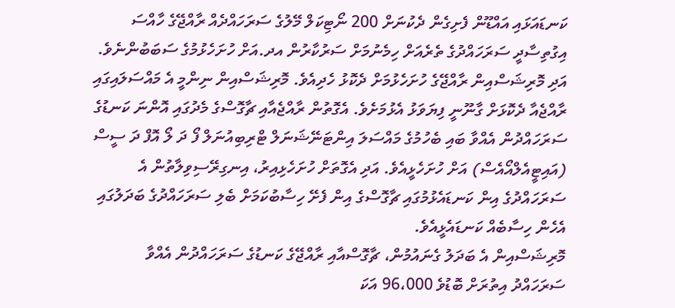ކަނޑައަޅައި އައްޑޫން ފެށިގެން ދެކުނަށް 200 ނޯޓިކަލް މޭލުގެ ސަރަހައްދެއް ރާއްޖޭގެ ހާއްސަ އިގުތިސާދީ ސަރަހައްދުގެ ތެރެއަށް ހިމެނުމަށް ސަރުކާރުން އދ.އަށް ހުށަހެޅުމުގެ ސަބަބުންނެވެ. އަދި މޮރިޝަސްއިން ރާއްޖޭގެ ހުށަހެޅުމަށް ދެކޮޅު ހެދިއެވެ. މޮރިޝަސްއިން ނިންމީ އެ މައްސަލައިގައި ރާއްޖެއާ ދެކޮޅަށް ގާނޫނީ ފިޔަވަޅު އެޅުމަށެވެ. އެގޮތުން ރާއްޖެއާއި ޗާގޮސްގެ މެދުގައި އޮންނަ ކަނޑުގެ ސަރަހައްދުން އެއްވާ ބައި ބެހުމުގެ މައްސަލަ އިންޓަނޭޝަނަލް ޓްރިބިއުނަލް ފޯ ދަ ލޯ އޮފް ދަ ސީސް (އައިޓީއެލްއޯއެސް) އަށް ހުށަހެޅީއެވެ. އަދި އެގޮތަށް ހުށަހެޅިއިރު، އިނގިރޭސިވިލާތުން އެ ސަރަހައްދުގެ އިން ކަނޑައެޅުމުގައި ޗާގޮސްގެ އިން ފެށޭ ހިސާބުކަމަށް ބެލި ސަރަހައްދުގެ ބަދަލުގައި އެހެން ހިސާބެއް ކަނޑައެޅީއެވެ.
މޮރިޝަސްއިން އެ ބަދަލު ގެނައުމުން، ޗާގޮސްއާއި ރާއްޖޭގެ ކަނޑުގެ ސަރަހައްދުން އެއްވާ ސަރަހައްދު އިތުރަށް ބޮޑުވެ 96،000 އަކަ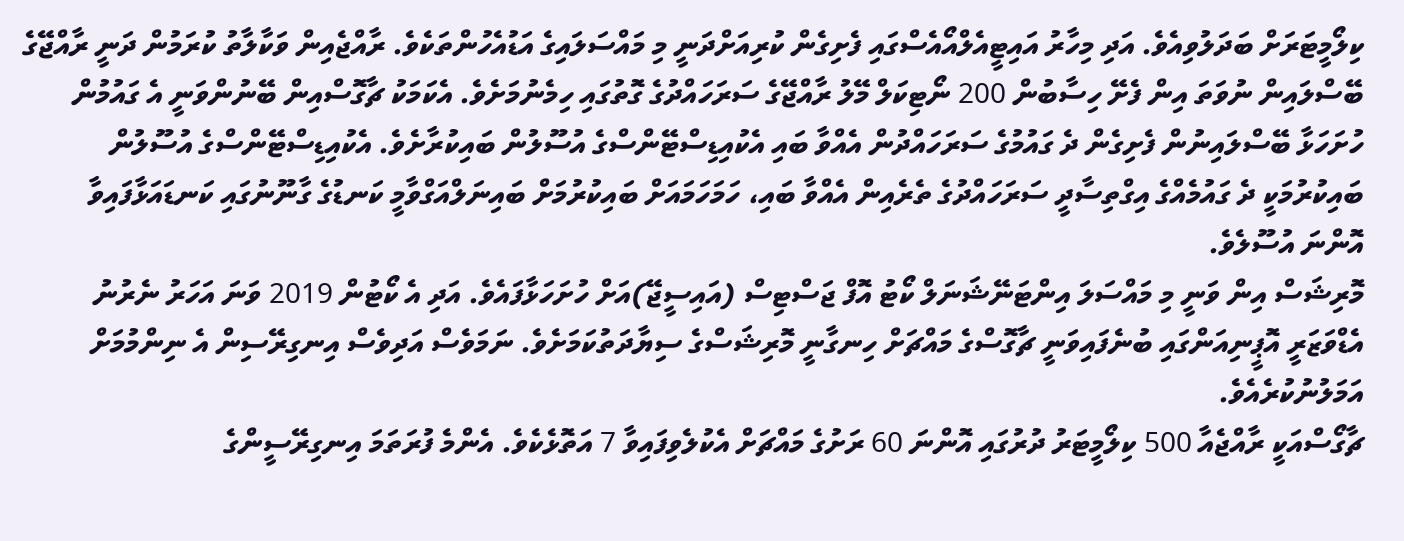ކިލޯމީޓަރަށް ބަދަލުވިއެވެ. އަދި މިހާރު އައިޓީއެލްއޯއެސްގައި ފެށިގެން ކުރިއަށްދަނީ މި މައްސަލައިގެ އަޑުއެހުންތަކެވެ. ރާއްޖެއިން ވަކާލާތު ކުރަމުން ދަނީ ރާއްޖޭގެ ބޭސްލައިން ނުވަތަ އިން ފެށޭ ހިސާބުން 200 ނޯޓިކަލް މޭލު ރާއްޖޭގެ ސަރަހައްދުގެ ގޮތުގައި ހިމެނުމަށެވެ. އެކަމަކު ޗާގޮސްއިން ބޭނުންވަނީ އެ ގައުމުން ހުށަހަޅާ ބޭސްލައިނުން ފެށިގެން ދެ ގައުމުގެ ސަރަހައްދުން އެއްވާ ބައި އެކުއިޑިސްޓޭންސްގެ އުސޫލުން ބައިކުރާށެވެ. އެކުއިޑިސްޓޭންސްގެ އުސޫލުން ބައިކުރުމަކީ ދެ ގައުމެއްގެ އިގްތިސާދީ ސަރަހައްދުގެ ތެރެއިން އެއްވާ ބައި، ހަމަހަމައަށް ބައިކުރުމަށް ބައިނަލްއަގްވާމީ ކަނޑުގެ ގާނޫނުގައި ކަނޑައަޅާފައިވާ އޮންނަ އުސޫލެވެ.
މޮރިޝަސް އިން ވަނީ މި މައްސަލަ އިންޓަނޭޝަނަލް ކޯޓު އޮފް ޖަސްޓިސް (އައިސީޖޭ)އަށް ހުށަހަޅާފައެވެ. އަދި އެ ކޯޓުން 2019 ވަނަ އަހަރު ނެރުނު އެޑްވަޒަރީ އޮޕީނިއަންގައި ބުނެފައިވަނީ ޗާގޮސްގެ މައްޗަށް ހިނގާނީ މޮރިޝަސްގެ ސިޔާދަތުކަމަށެވެ. ނަމަވެސް އަދިވެސް އިނގިރޭސިން އެ ނިންމުމަށް އަމަލުނުކުރެއެވެ.
ޗާގޯސްއަކީ ރާއްޖެއާ 500 ކިލޯމީޓަރު ދުރުގައި އޮންނަ 60 ރަށުގެ މައްޗަށް އެކުލެވިފައިވާ 7 އަތޮޅެކެވެ. އެންމެ ފުރަތަމަ އިނގިރޭސީންގެ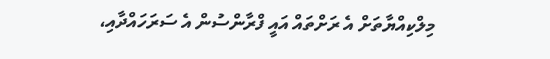މިލްކިއްޔާތަށް އެ ރަށްތައް އައީ ފްރާންސުން އެ ސަރަހައްދާއި،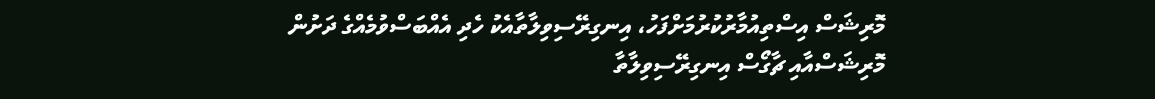މޮރިޝަސް އިސްތިއުމާރުކުރުމަށްފަހު، އިނގިރޭސިވިލާތާއެކު ހެދި އެއްބަސްވުމެއްގެ ދަށުން މޮރިޝަސްއާއި ޗާގޯސް އިނގިރޭސިވިލާތާ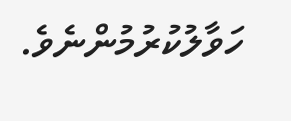ހަވާލުކުރުމުންނެވެ.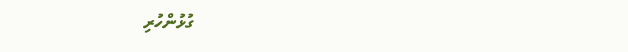ގުޅުންހުރި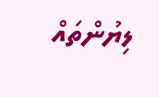ލިޔުންތައް